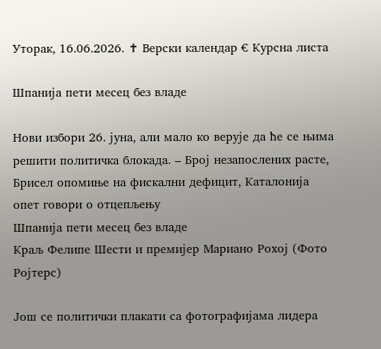Уторак, 16.06.2026. ✝ Верски календар € Курсна листа

Шпанија пети месец без владе

Нови избори 26. јуна, али мало ко верује да ће се њима решити политичка блокада. – Број незапослених расте, Брисел опомиње на фискални дефицит, Каталонија опет говори о отцепљењу
Шпанија пети месец без владе
Краљ Фелипе Шести и премијер Мариано Рохој (Фото Ројтерс)

Још се политички плакати са фотографијама лидера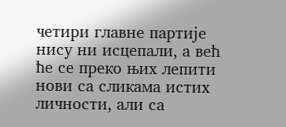четири главне партије нису ни исцепали, а већ ће се преко њих лепити нови са сликама истих личности, али са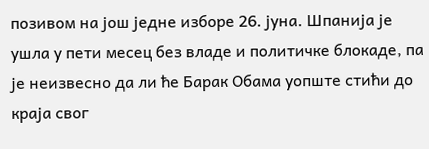позивом на још једне изборе 26. јуна. Шпанија је ушла у пети месец без владе и политичке блокаде, па је неизвесно да ли ће Барак Обама уопште стићи до краја свог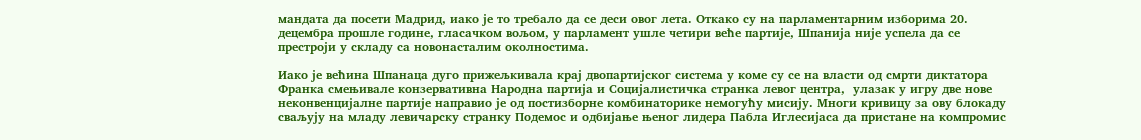мандата да посети Мадрид, иако је то требало да се деси овог лета. Откако су на парламентарним изборима 20. децембра прошле године, гласачком вољом, у парламент ушле четири веће партије, Шпанија није успела да се престроји у складу са новонасталим околностима.

Иако је већина Шпанаца дуго прижељкивала крај двопартијског система у коме су се на власти од смрти диктатора Франка смењивале конзервативна Народна партија и Социјалистичка странка левог центра,  улазак у игру две нове неконвенцијалне партије направио је од постизборне комбинаторике немогућу мисију. Многи кривицу за ову блокаду сваљују на младу левичарску странку Подемос и одбијање њеног лидера Пабла Иглесијаса да пристане на компромис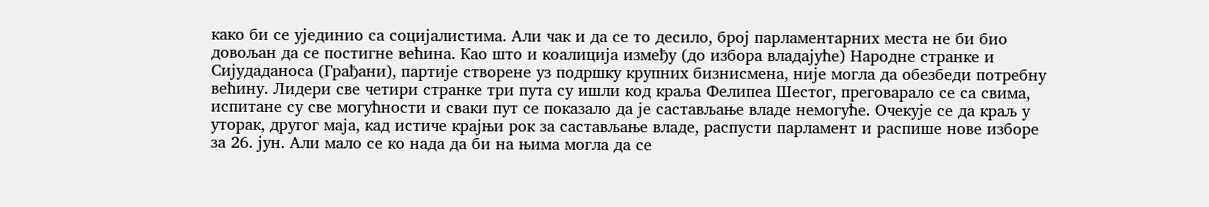како би се ујединио са социјалистима. Али чак и да се то десило, број парламентарних места не би био довољан да се постигне већина. Као што и коалиција између (до избора владајуће) Народне странке и Сијудаданоса (Грађани), партије створене уз подршку крупних бизнисмена, није могла да обезбеди потребну већину. Лидери све четири странке три пута су ишли код краља Фелипеа Шестог, преговарало се са свима, испитане су све могућности и сваки пут се показало да је састављање владе немогуће. Очекује се да краљ у уторак, другог маја, кад истиче крајњи рок за састављање владе, распусти парламент и распише нове изборе за 26. јун. Али мало се ко нада да би на њима могла да се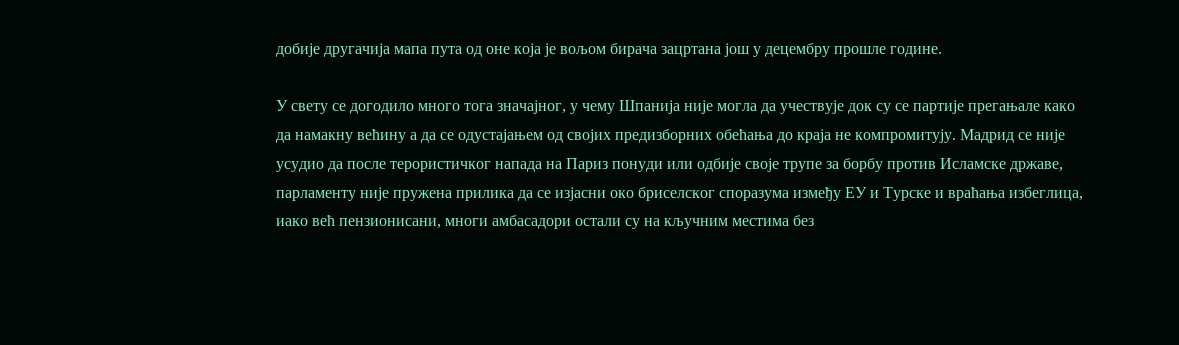добије другачија мапа пута од оне која је вољом бирача зацртана још у децембру прошле године.

У свету се догодило много тога значајног, у чему Шпанија није могла да учествује док су се партије прегањале како да намакну већину а да се одустајањем од својих предизборних обећања до краја не компромитују. Мадрид се није усудио да после терористичког напада на Париз понуди или одбије своје трупе за борбу против Исламске државе, парламенту није пружена прилика да се изјасни око бриселског споразума између ЕУ и Турске и враћања избеглица, иако већ пензионисани, многи амбасадори остали су на кључним местима без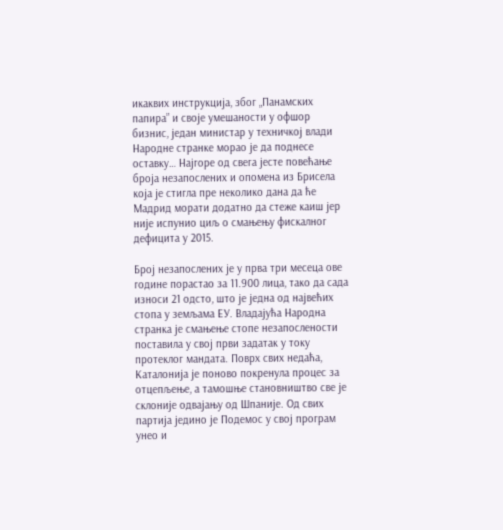икаквих инструкција, због „Панамских папира” и своје умешаности у офшор бизнис, један министар у техничкој влади Народне странке морао је да поднесе оставку… Најгоре од свега јесте повећање броја незапослених и опомена из Брисела која је стигла пре неколико дана да ће Мадрид морати додатно да стеже каиш јер није испунио циљ о смањењу фискалног дефицита у 2015.

Број незапослених је у прва три месеца ове године порастао за 11.900 лица, тако да сада износи 21 одсто, што је једна од највећих стопа у земљама ЕУ. Владајућа Народна странка је смањење стопе незапослености поставила у свој први задатак у току протеклог мандата. Поврх свих недаћа, Каталонија је поново покренула процес за отцепљење, а тамошње становништво све је склоније одвајању од Шпаније. Од свих партија једино је Подемос у свој програм унео и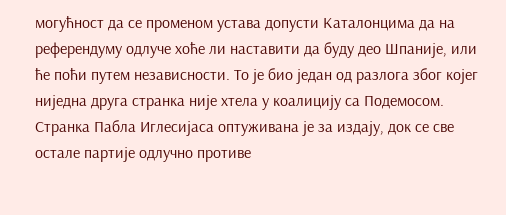могућност да се променом устава допусти Каталонцима да на референдуму одлуче хоће ли наставити да буду део Шпаније, или ће поћи путем независности. То је био један од разлога због којег ниједна друга странка није хтела у коалицију са Подемосом. Странка Пабла Иглесијаса оптуживана је за издају, док се све остале партије одлучно противе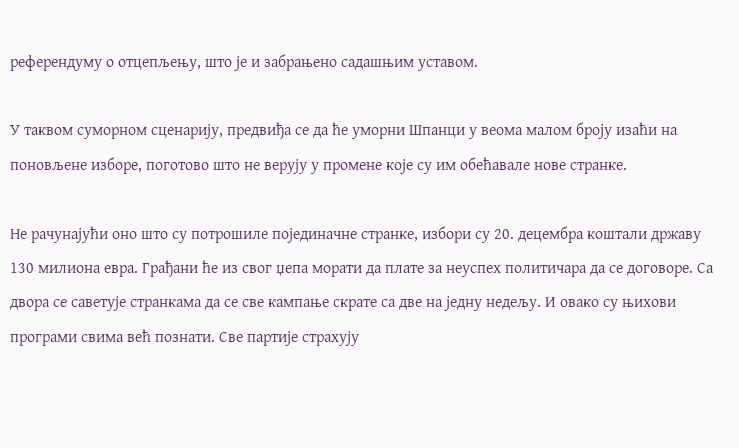референдуму о отцепљењу, што је и забрањено садашњим уставом.

У таквом суморном сценарију, предвиђа се да ће уморни Шпанци у веома малом броју изаћи на поновљене изборе, поготово што не верују у промене које су им обећавале нове странке.

Не рачунајући оно што су потрошиле појединачне странке, избори су 20. децембра коштали државу 130 милиона евра. Грађани ће из свог џепа морати да плате за неуспех политичара да се договоре. Са двора се саветује странкама да се све кампање скрате са две на једну недељу. И овако су њихови програми свима већ познати. Све партије страхују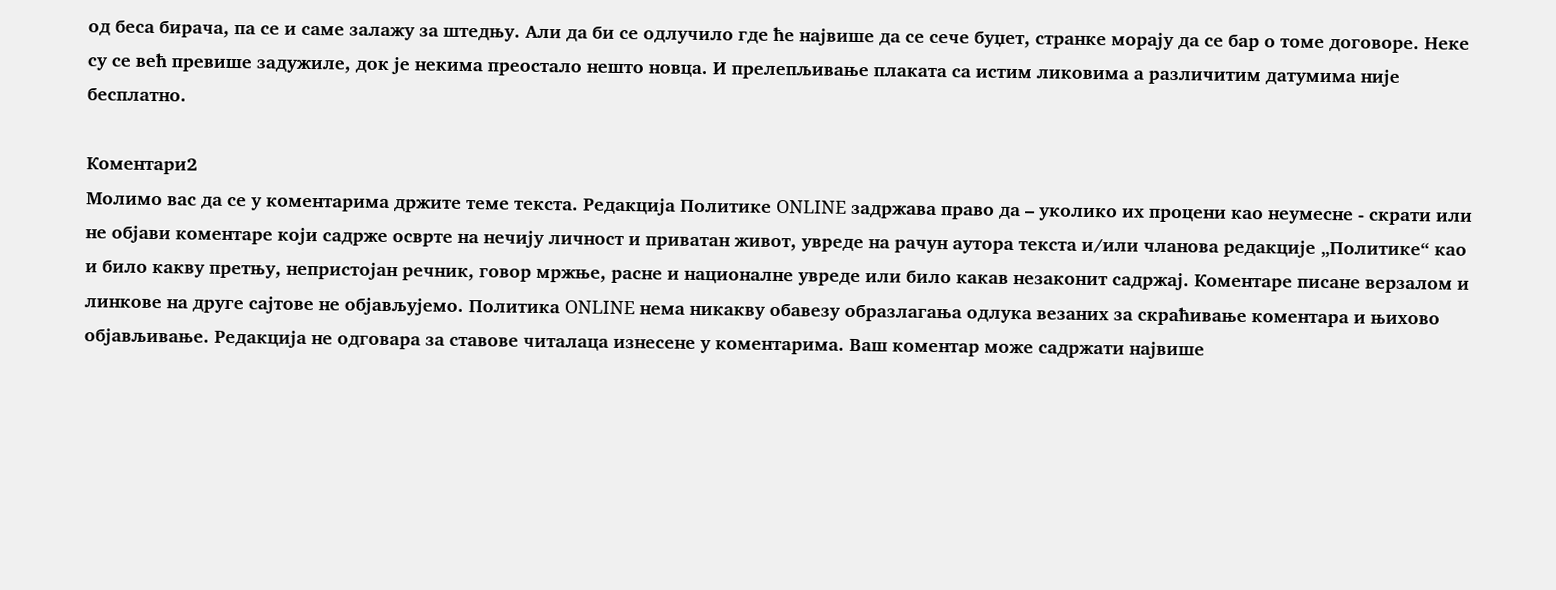од беса бирача, па се и саме залажу за штедњу. Али да би се одлучило где ће највише да се сече буџет, странке морају да се бар о томе договоре. Неке су се већ превише задужиле, док је некима преостало нешто новца. И прелепљивање плаката са истим ликовима а различитим датумима није бесплатно.

Коментари2
Молимо вас да се у коментарима држите теме текста. Редакција Политике ONLINE задржава право да – уколико их процени као неумесне - скрати или не објави коментаре који садрже осврте на нечију личност и приватан живот, увреде на рачун аутора текста и/или чланова редакције „Политике“ као и било какву претњу, непристојан речник, говор мржње, расне и националне увреде или било какав незаконит садржај. Коментаре писане верзалом и линкове на друге сајтове не објављујемо. Политика ONLINE нема никакву обавезу образлагања одлука везаних за скраћивање коментара и њихово објављивање. Редакција не одговара за ставове читалаца изнесене у коментарима. Ваш коментар може садржати највише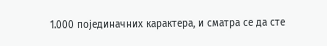1.000 појединачних карактера, и сматра се да сте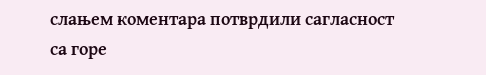слањем коментара потврдили сагласност са горе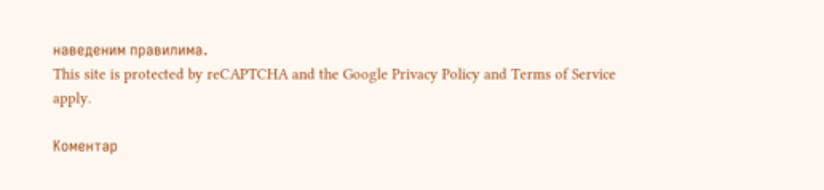наведеним правилима.
This site is protected by reCAPTCHA and the Google Privacy Policy and Terms of Service apply.

Комeнтар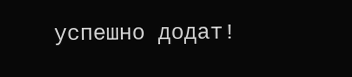успeшно додат!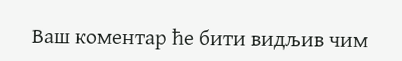Ваш комeнтар ћe бити видљив чим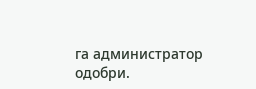га администратор одобри.